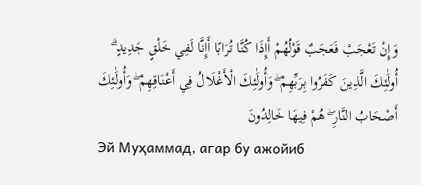وَإِنْ تَعْجَبْ فَعَجَبٌ قَوْلُهُمْ أَإِذَا كُنَّا تُرَابًا أَإِنَّا لَفِي خَلْقٍ جَدِيدٍ ۗ أُولَٰئِكَ الَّذِينَ كَفَرُوا بِرَبِّهِمْ ۖ وَأُولَٰئِكَ الْأَغْلَالُ فِي أَعْنَاقِهِمْ ۖ وَأُولَٰئِكَ أَصْحَابُ النَّارِ ۖ هُمْ فِيهَا خَالِدُونَ
Эй Муҳаммад, агар бу ажойиб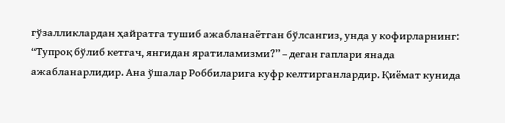гўзалликлардан ҳайратга тушиб ажабланаётган бўлсангиз, унда у кофирларнинг: “Тупроқ бўлиб кетгач, янгидан яратиламизми?” – деган гаплари янада ажабланарлидир. Ана ўшалар Роббиларига куфр келтирганлардир. Қиёмат кунида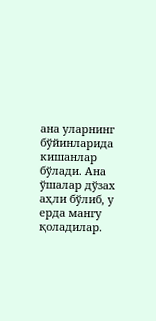ана уларнинг бўйинларида кишанлар бўлади. Ана ўшалар дўзах аҳли бўлиб, у ерда мангу қоладилар.